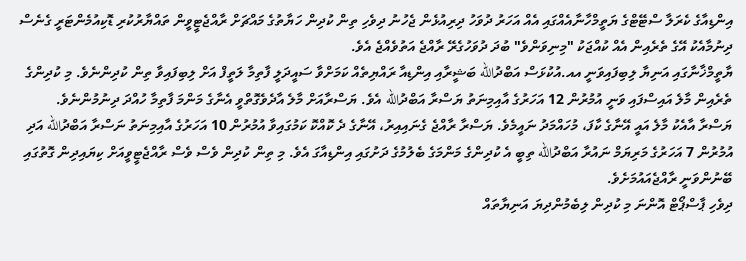އިންޑިއާގެ ކެރަލާ ސްޓޭޓްގެ ޔަތީމްހާނާއެއްގައި އެއް އަހަރު ދުވަހު ދިރިއުޅެން ޖެހުނު ދިވެހި ތިން ކުދިން ހަޔާތުގެ މައްޗަށް ރާއްޖެޓީވީން ތައްޔާރުކުރި ޑޮކިއުމެންޓަރީ ގެނެސް ދިނުމާއެކު އޭގެ ތެރެއިން އެއް ކުއްޖަކު "މިނިވަންވެ" ބުދަ ދުވަހުގެރޭ ރާއްޖެ އަތުވެއްޖެ އެވެ.
ޔާތީމްޚާނާގައި އަނިޔާ ލިބިފައިވަނީ އއ.އުކުޅަސް އަބްދުالله ބަޝީރާއި އިންޑިއާ ރައްޔިތެއް ކަމަށްވާ ސައީދަލީ ފާތިމާ ލަތީފް އަށް ލިބިފައިވާ ތިން ކުދިންނެވެ. މި ކުދިންގެ ތެރެއިން މާލެ އައިސްފައި ވަނީ އުމުރުން 12 އަހަރުގެ އާއިމިނަތު ޔަސްރާ އަބްދުالله އެވެ. ޔަސްރާއަށް މާލެ އާދެވެގޮތްވީ އެނާގެ މަންމަ ފާތިމާ ހުއްދަ ދިނުމުންނެވެ.
ޔަސްރާ އާއެކު މާލެ އައީ އޭނާގެ ކާފަ، މުހައްމަދު ނައީމެވެ. ޔަސްރާ ރާއްޖެ ގެނައިއިރު، އޭނާގެ ދެ ކޮއްކޮ ކަމުގައިވާ އުމުރުން 10 އަހަރުގެ އާއިމިނަތު ނަސްރާ އަބްދުالله އަދި އުމުރުން 7 އަހަރުގެ މަރިޔަމް ނައުރާ އަބްދުالله ތިބީ އެ ކުދިންގެ މަންމަގެ ބެލުމުގެ ދަށުގައި އިންޑިއާގަ އެވެ. މި ތިން ކުދިން ވެސް ވެސް ރާއްޖެޓީވީއަށް ކިޔައިދިން ގޮތުގައި ބޭނުންވަނީ ރާއްޖެއައުމަށެވެ.
ދިވެހި ޕާސްޕޯޓް އޮންނަ މި ކުދިން ލިބެމުންދިޔަ އަނިޔާތައް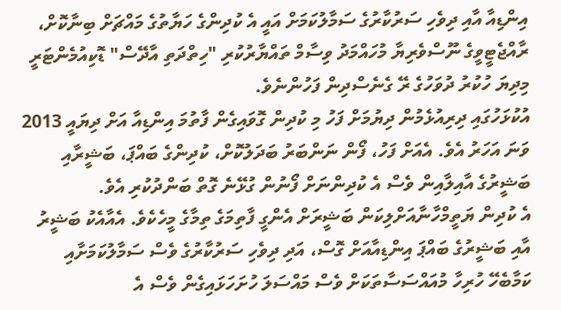އިންޑިއާ އާއި ދިވެހި ސަރުކާރުގެ ސަމާލުކަމަށް އައީ އެ ކުދިންގެ ހަޔާތުގެ މައްޗަށް ބިނާކޮށް، ރާއްޖެޓީވީގެ ނޫސްވެރިޔާ މުހައްމަދު ވިސާމް ތައްޔާރުކުރި "ހިތްދަތި އާދޭސް" ޑޮކިއުމެންޓަރީ މިދިޔަ ހުކުރު ދުވަހުގެ ރޭ ގެނެސްދިން ފަހުންނެވެ.
އުކުޅަހުގައި ދިރިއުޅެމުން ދިޔުމަށް ފަހު މި ކުދިން ގޮވައިގެން ފާތުމަ އިންޑިއާ އަށް ދިޔައީ 2013 ވަނަ އަހަރު އެވެ. އެއަށް ފަހު، ފޯން ނަންބަރު ބަދަލުކޮށް، ކުދިންގެ ބައްޕަ، ބަޝީރާއި ބަޝީރުގެ އާއިލާއިން ވެސް އެ ކުދިންނަށް ފޯނުން ގުޅޭނެ ގޮތް ބަންދުކުރި އެވެ.
އެ ކުދިން ޔަތީމްހާނާއަށްލިކަން ބަޝީރަށް އެންގީ ފާތިމަގެ ތިމާގެ މީހެކެވެ. އެއާއެކު ބަޝީރު އާއި ބަޝީރުގެ ބައްޕަ އިންޑިއާއަށް ގޮސް، އަދި ދިވެހި ސަރުކާރުގެ ވެސް ސަމާލުކަމަށާއި ކަމާބެހޭ ހުރިހާ މުއައްސަސާތަކަށް ވެސް މައްސަލަ ހުށަހަޅައިގެން ވެސް އެ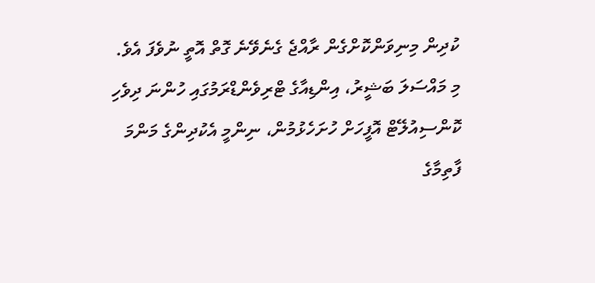ކުދިން މިނިވަންކޮށްގެން ރާއްޖެ ގެނެވޭނެ ގޮތް އޮތީ ނުވެފަ އެވެ.
މި މައްސަލަ ބަޝީރު، އިންޑިއާގެ ޓްރިވެންޑްރަމުގައި ހުންނަ ދިވެހި ކޮންސިއުލޭޓް އޮފީހަށް ހުށަހެޅުމުން، ނިންމީ އެކުދިންގެ މަންމަ ފާތިމާގެ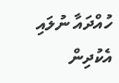ހުއްދައާ ނުލައި އެކުދިން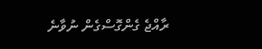ރާއްޖެ ގެންގޮސްގެން ނުވާނެ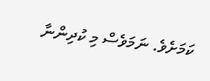ކަމަށެވެ. ނަމަވެސް މި ކުދިންނާ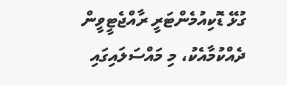ގުޅޭ ޑޮކިއުމެންޓަރީ ރާއްޖެޓީވީން ދެއްކުމާއެކު، މި މައްސަލައިގައި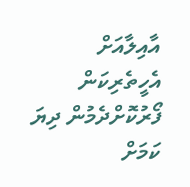އާއިލާއަށް އެހީތެރިކަން ފޯރުކޮށްދެމުން ދިޔަ ކަމަށް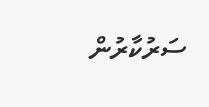ސަރުކާރުން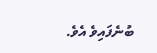ބުނެފައިވެ އެވެ.